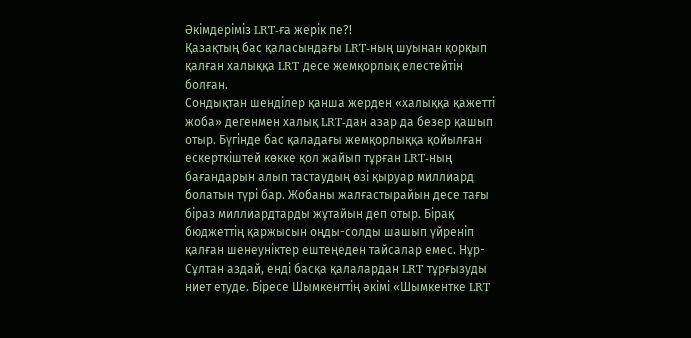Әкімдеріміз LRT-ға жерік пе?!
Қазақтың бас қаласындағы LRT-ның шуынан қорқып қалған халыққа LRT десе жемқорлық елестейтін болған.
Сондықтан шенділер қанша жерден «халыққа қажетті жоба» дегенмен халық LRT-дан азар да безер қашып отыр. Бүгінде бас қаладағы жемқорлыққа қойылған ескерткіштей көкке қол жайып тұрған LRT-ның бағандарын алып тастаудың өзі қыруар миллиард болатын түрі бар. Жобаны жалғастырайын десе тағы біраз миллиардтарды жұтайын деп отыр. Бірақ бюджеттің қаржысын оңды-солды шашып үйреніп қалған шенеуніктер ештеңеден тайсалар емес. Нұр-Сұлтан аздай, енді басқа қалалардан LRT тұрғызуды ниет етуде. Біресе Шымкенттің әкімі «Шымкентке LRT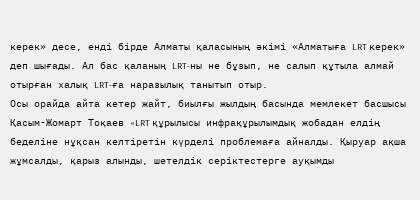керек» десе, енді бірде Алматы қаласының әкімі «Алматыға LRT керек» деп шығады. Ал бас қаланың LRT-ны не бұзып, не салып құтыла алмай отырған халық LRT-ға наразылық танытып отыр.
Осы орайда айта кетер жайт, биылғы жылдың басында мемлекет басшысы Қасым-Жомарт Тоқаев «LRT құрылысы инфрақұрылымдық жобадан елдің беделіне нұқсан келтіретін күрделі проблемаға айналды. Қыруар ақша жұмсалды, қарыз алынды, шетелдік серіктестерге ауқымды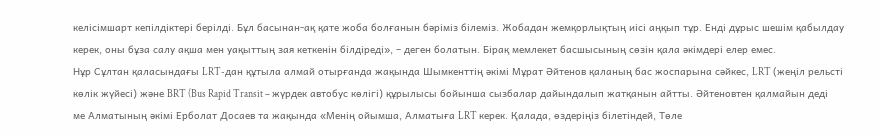келісімшарт кепілдіктері берілді. Бұл басынан-ақ қате жоба болғанын бәріміз білеміз. Жобадан жемқорлықтың иісі аңқып тұр. Енді дұрыс шешім қабылдау керек, оны бұза салу ақша мен уақыттың зая кеткенін білдіреді», – деген болатын. Бірақ мемлекет басшысының сөзін қала әкімдері елер емес.
Нұр Сұлтан қаласындағы LRT-дан құтыла алмай отырғанда жақында Шымкенттің әкімі Мұрат Әйтенов қаланың бас жоспарына cәйкес, LRT (жеңіл рельсті көлік жүйесі) және BRT (Bus Rapid Transit – жүрдек автобус көлігі) құрылысы бойынша сызбалар дайындалып жатқанын айтты. Әйтеновтен қалмайын деді ме Алматының әкімі Ерболат Досаев та жақында «Менің ойымша, Алматыға LRT керек. Қалада, өздеріңіз білетіндей, Төле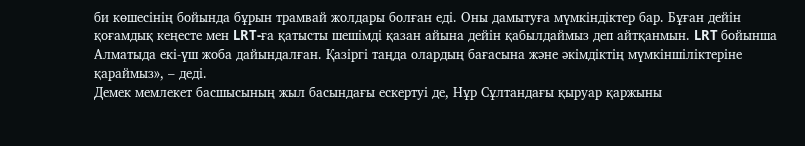би көшесінің бойында бұрын трамвай жолдары болған еді. Оны дамытуға мүмкіндіктер бар. Бұған дейін қоғамдық кеңесте мен LRT-ға қатысты шешімді қазан айына дейін қабылдаймыз деп айтқанмын. LRT бойынша Алматыда екі-үш жоба дайындалған. Қазіргі таңда олардың бағасына және әкімдіктің мүмкіншіліктеріне қараймыз», – деді.
Демек мемлекет басшысының жыл басындағы ескертуі де, Нұр Сұлтандағы қыруар қаржыны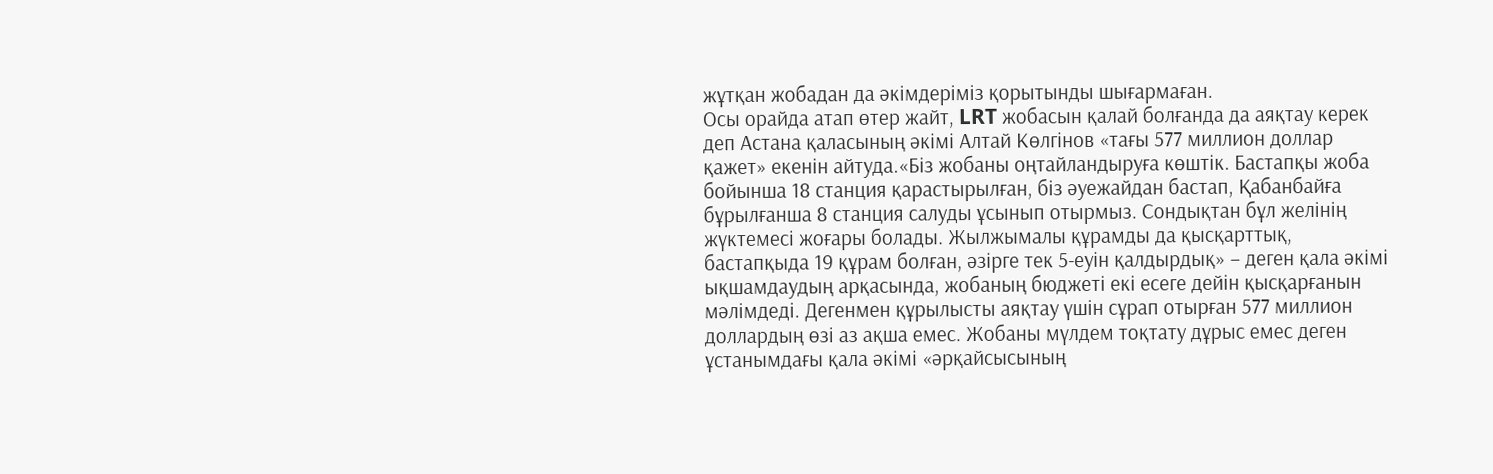жұтқан жобадан да әкімдеріміз қорытынды шығармаған.
Осы орайда атап өтер жайт, LRT жобасын қалай болғанда да аяқтау керек деп Астана қаласының әкімі Алтай Көлгінов «тағы 577 миллион доллар қажет» екенін айтуда.«Біз жобаны оңтайландыруға көштік. Бастапқы жоба бойынша 18 станция қарастырылған, біз әуежайдан бастап, Қабанбайға бұрылғанша 8 станция салуды ұсынып отырмыз. Сондықтан бұл желінің жүктемесі жоғары болады. Жылжымалы құрамды да қысқарттық, бастапқыда 19 құрам болған, әзірге тек 5-еуін қалдырдық» – деген қала әкімі ықшамдаудың арқасында, жобаның бюджеті екі есеге дейін қысқарғанын мәлімдеді. Дегенмен құрылысты аяқтау үшін сұрап отырған 577 миллион доллардың өзі аз ақша емес. Жобаны мүлдем тоқтату дұрыс емес деген ұстанымдағы қала әкімі «әрқайсысының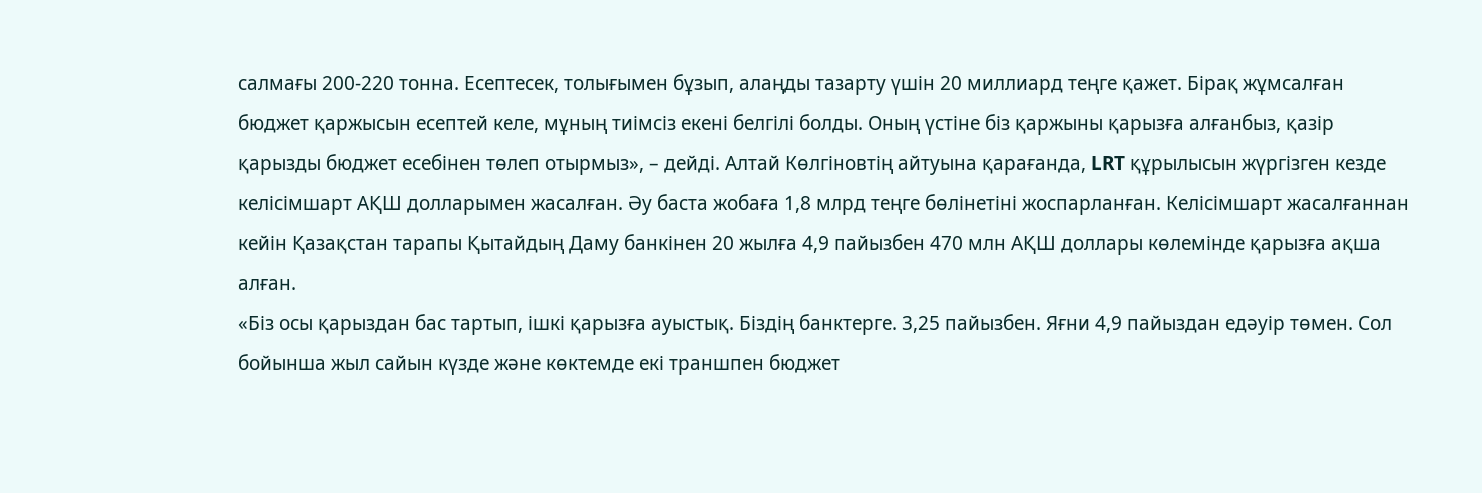салмағы 200-220 тонна. Есептесек, толығымен бұзып, алаңды тазарту үшін 20 миллиард теңге қажет. Бірақ жұмсалған бюджет қаржысын есептей келе, мұның тиімсіз екені белгілі болды. Оның үстіне біз қаржыны қарызға алғанбыз, қазір қарызды бюджет есебінен төлеп отырмыз», – дейді. Алтай Көлгіновтің айтуына қарағанда, LRT құрылысын жүргізген кезде келісімшарт АҚШ долларымен жасалған. Әу баста жобаға 1,8 млрд теңге бөлінетіні жоспарланған. Келісімшарт жасалғаннан кейін Қазақстан тарапы Қытайдың Даму банкінен 20 жылға 4,9 пайызбен 470 млн АҚШ доллары көлемінде қарызға ақша алған.
«Біз осы қарыздан бас тартып, ішкі қарызға ауыстық. Біздің банктерге. 3,25 пайызбен. Яғни 4,9 пайыздан едәуір төмен. Сол бойынша жыл сайын күзде және көктемде екі траншпен бюджет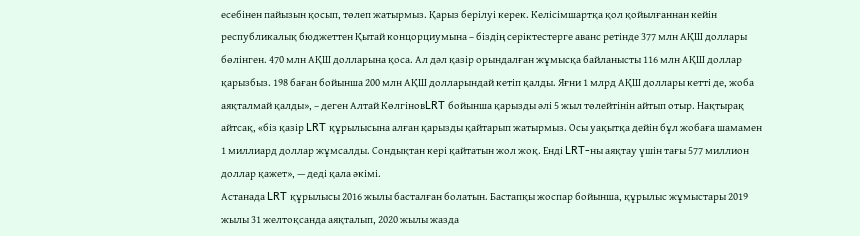есебінен пайызын қосып, төлеп жатырмыз. Қарыз берілуі керек. Келісімшартқа қол қойылғаннан кейін республикалық бюджеттен Қытай концорциумына – біздің серіктестерге аванс ретінде 377 млн АҚШ доллары бөлінген. 470 млн АҚШ долларына қоса. Ал дәл қазір орындалған жұмысқа байланысты 116 млн АҚШ доллар қарызбыз. 198 баған бойынша 200 млн АҚШ долларындай кетіп қалды. Яғни 1 млрд АҚШ доллары кетті де, жоба аяқталмай қалды», – деген Алтай КөлгіновLRT бойынша қарызды әлі 5 жыл төлейтінін айтып отыр. Нақтырақ айтсақ, «біз қазір LRT құрылысына алған қарызды қайтарып жатырмыз. Осы уақытқа дейін бұл жобаға шамамен 1 миллиард доллар жұмсалды. Сондықтан кері қайтатын жол жоқ. Енді LRT-ны аяқтау үшін тағы 577 миллион доллар қажет», — деді қала әкімі.
Астанада LRT құрылысы 2016 жылы басталған болатын. Бастапқы жоспар бойынша, құрылыс жұмыстары 2019 жылы 31 желтоқсанда аяқталып, 2020 жылы жазда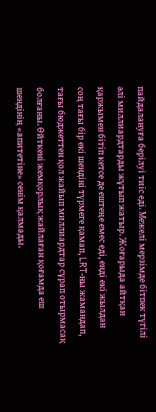пайдалануға берілуі тиіс еді. Межелі мерзімде бітпек түгілі әлі миллиардтарды жұтып жатыр. Жоғарыда айтқан қаржымен бітіп кетсе де ештеңе емес еді, енді екі жылдан соң тағы бір екі шендіні түрмеге қамап, LRT-ны жамандап, тағы бюджеттен қол жайып миллиардтар сұрап отырмасақ болғаны. Өйткені жемқорлық жайлаған қоғамда еш шендінің «апитетіне» сенім қалмады.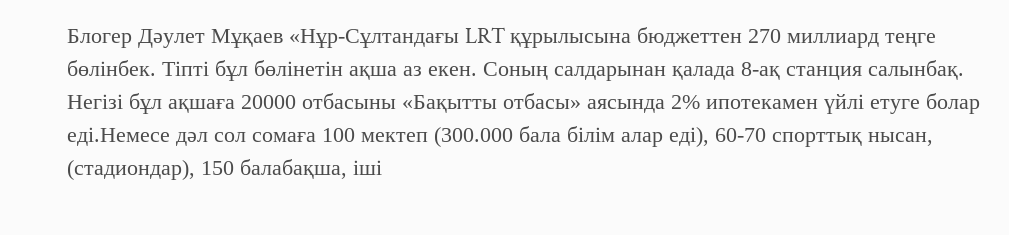Блогер Дәулет Мұқаев «Нұр-Сұлтандағы LRT құрылысына бюджеттен 270 миллиард теңге бөлінбек. Тіпті бұл бөлінетін ақша аз екен. Соның салдарынан қалада 8-ақ станция салынбақ. Негізі бұл ақшаға 20000 отбасыны «Бақытты отбасы» аясында 2% ипотекамен үйлі етуге болар еді.Немесе дәл сол сомаға 100 мектеп (300.000 бала білім алар еді), 60-70 спорттық нысан, (стадиондар), 150 балабақша, іші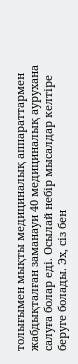толығымен мықты медициналық аппараттармен жабдықталған заманауи 40 медициналық аурухана салуға болар еді. Осылай небір мысалдар келтіре беруге болады. Эх, сіз бен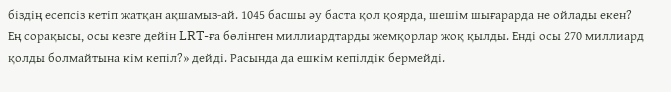біздің есепсіз кетіп жатқан ақшамыз-ай. 1045 басшы әу баста қол қоярда, шешім шығарарда не ойлады екен? Ең сорақысы, осы кезге дейін LRT-ға бөлінген миллиардтарды жемқорлар жоқ қылды. Енді осы 270 миллиард қолды болмайтына кім кепіл?» дейді. Расында да ешкім кепілдік бермейді.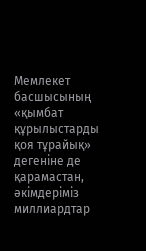Мемлекет басшысының «қымбат құрылыстарды қоя тұрайық» дегеніне де қарамастан, әкімдеріміз миллиардтар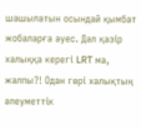шашылатын осындай қымбат жобаларға әуес. Дәл қазір халыққа керегі LRT ма, жалпы?! Одан гөрі халықтың әлеуметтік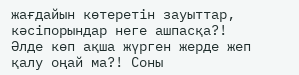жағдайын көтеретін зауыттар, кәсіпорындар неге ашпасқа?! Әлде көп ақша жүрген жерде жеп қалу оңай ма?! Соны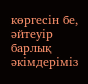көргесін бе, әйтеуір барлық әкімдеріміз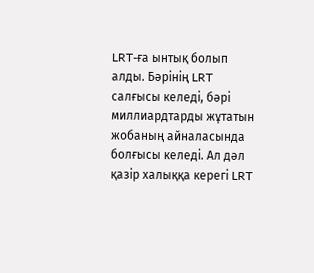LRT-ға ынтық болып алды. Бәрінің LRT салғысы келеді, бәрі миллиардтарды жұтатын жобаның айналасында болғысы келеді. Ал дәл қазір халыққа керегі LRT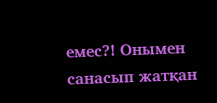емес?! Онымен санасып жатқан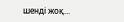шенді жоқ...